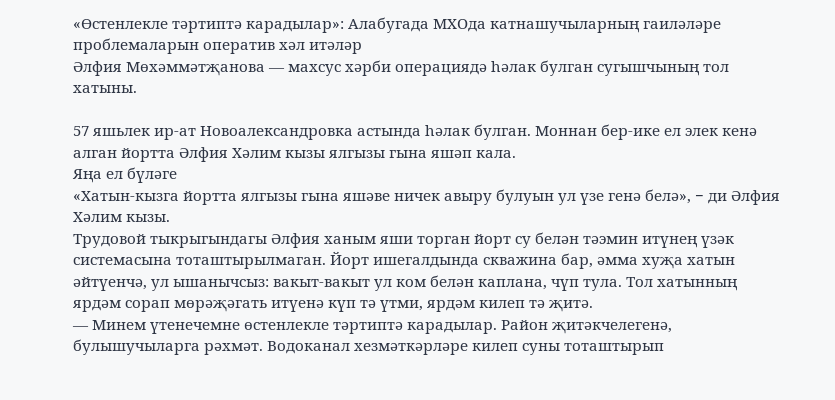«Өстенлекле тәртиптә карадылар»: Алабугада МХОда катнашучыларның гаиләләре проблемаларын оператив хәл итәләр
Әлфия Мөхәммәтҗанова — махсус хәрби операциядә һәлак булган сугышчының тол хатыны.

57 яшьлек ир-ат Новоалександровка астында һәлак булган. Моннан бер-ике ел элек кенә алган йортта Әлфия Хәлим кызы ялгызы гына яшәп кала.
Яңа ел бүләге
«Хатын-кызга йортта ялгызы гына яшәве ничек авыру булуын ул үзе генә белә», − ди Әлфия Хәлим кызы.
Трудовой тыкрыгындагы Әлфия ханым яши торган йорт су белән тәэмин итүнең үзәк системасына тоташтырылмаган. Йорт ишегалдында скважина бар, әмма хуҗа хатын әйтүенчә, ул ышанычсыз: вакыт-вакыт ул ком белән каплана, чүп тула. Тол хатынның ярдәм сорап мөрәҗәгать итүенә күп тә үтми, ярдәм килеп тә җитә.
— Минем үтенечемне өстенлекле тәртиптә карадылар. Район җитәкчелегенә, булышучыларга рәхмәт. Водоканал хезмәткәрләре килеп суны тоташтырып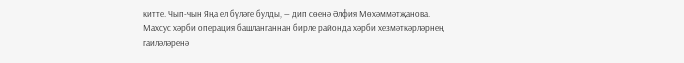китте. Чып-чын Яңа ел бүләге булды, — дип сөенә Әлфия Мөхәммәтҗанова.
Махсус хәрби операция башланганнан бирле районда хәрби хезмәткәрләрнең гаиләләренә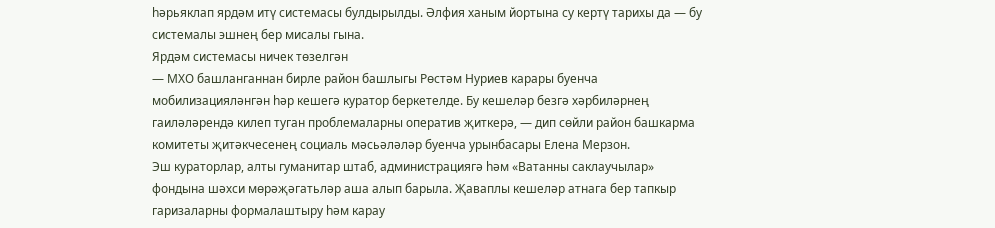һәрьяклап ярдәм итү системасы булдырылды. Әлфия ханым йортына су кертү тарихы да — бу системалы эшнең бер мисалы гына.
Ярдәм системасы ничек төзелгән
— МХО башланганнан бирле район башлыгы Рөстәм Нуриев карары буенча мобилизацияләнгән һәр кешегә куратор беркетелде. Бу кешеләр безгә хәрбиләрнең гаиләләрендә килеп туган проблемаларны оператив җиткерә, — дип сөйли район башкарма комитеты җитәкчесенең социаль мәсьәләләр буенча урынбасары Елена Мерзон.
Эш кураторлар, алты гуманитар штаб, администрациягә һәм «Ватанны саклаучылар» фондына шәхси мөрәҗәгатьләр аша алып барыла. Җаваплы кешеләр атнага бер тапкыр гаризаларны формалаштыру һәм карау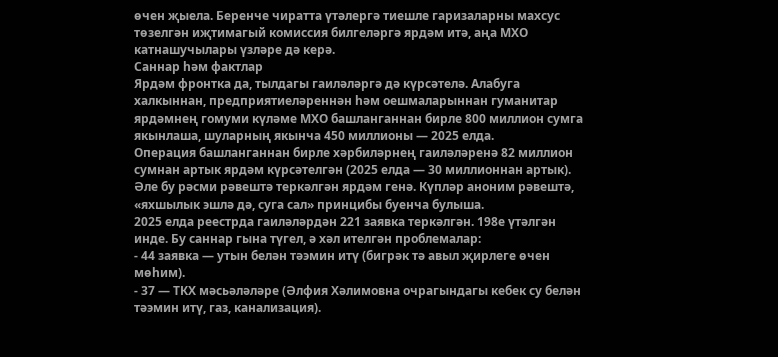өчен җыела. Беренче чиратта үтәлергә тиешле гаризаларны махсус төзелгән иҗтимагый комиссия билгеләргә ярдәм итә, аңа МХО катнашучылары үзләре дә керә.
Саннар һәм фактлар
Ярдәм фронтка да, тылдагы гаиләләргә дә күрсәтелә. Алабуга халкыннан, предприятиеләреннән һәм оешмаларыннан гуманитар ярдәмнең гомуми күләме МХО башланганнан бирле 800 миллион сумга якынлаша, шуларның якынча 450 миллионы — 2025 елда.
Операция башланганнан бирле хәрбиләрнең гаиләләренә 82 миллион сумнан артык ярдәм күрсәтелгән (2025 елда — 30 миллионнан артык). Әле бу рәсми рәвештә теркәлгән ярдәм генә. Күпләр аноним рәвештә, «яхшылык эшлә дә, суга сал» принцибы буенча булыша.
2025 елда реестрда гаиләләрдән 221 заявка теркәлгән. 198е үтәлгән инде. Бу саннар гына түгел, ә хәл ителгән проблемалар:
- 44 заявка — утын белән тәэмин итү (бигрәк тә авыл җирлеге өчен мөһим).
- 37 — ТКХ мәсьәләләре (Әлфия Хәлимовна очрагындагы кебек су белән тәэмин итү, газ, канализация).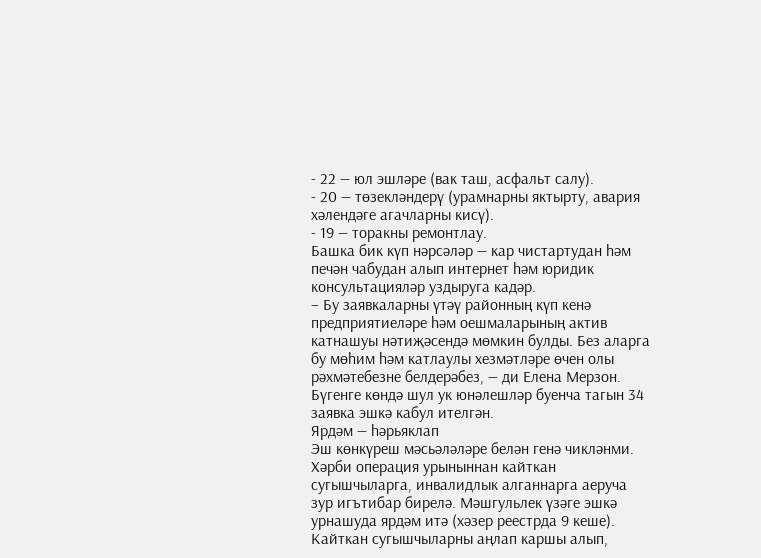- 22 — юл эшләре (вак таш, асфальт салу).
- 20 — төзекләндерү (урамнарны яктырту, авария хәлендәге агачларны кисү).
- 19 — торакны ремонтлау.
Башка бик күп нәрсәләр — кар чистартудан һәм печән чабудан алып интернет һәм юридик консультацияләр уздыруга кадәр.
− Бу заявкаларны үтәү районның күп кенә предприятиеләре һәм оешмаларының актив катнашуы нәтиҗәсендә мөмкин булды. Без аларга бу мөһим һәм катлаулы хезмәтләре өчен олы рәхмәтебезне белдерәбез, — ди Елена Мерзон.
Бүгенге көндә шул ук юнәлешләр буенча тагын 34 заявка эшкә кабул ителгән.
Ярдәм — һәрьяклап
Эш көнкүреш мәсьәләләре белән генә чикләнми. Хәрби операция урыныннан кайткан сугышчыларга, инвалидлык алганнарга аеруча зур игътибар бирелә. Мәшгульлек үзәге эшкә урнашуда ярдәм итә (хәзер реестрда 9 кеше). Кайткан сугышчыларны аңлап каршы алып,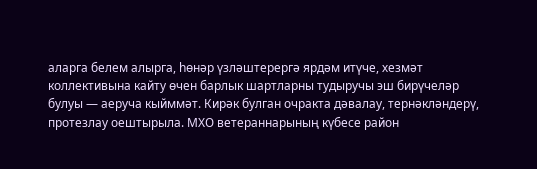аларга белем алырга, һөнәр үзләштерергә ярдәм итүче, хезмәт коллективына кайту өчен барлык шартларны тудыручы эш бирүчеләр булуы — аеруча кыйммәт. Кирәк булган очракта дәвалау, тернәкләндерү, протезлау оештырыла. МХО ветераннарының күбесе район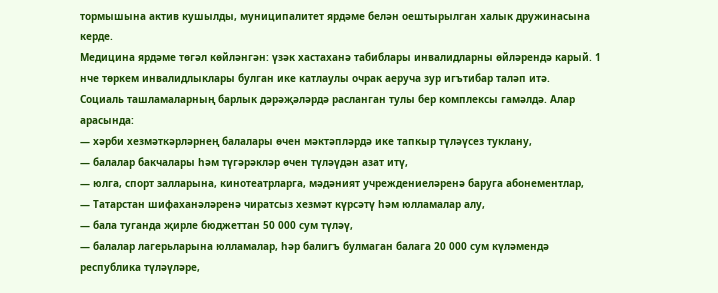тормышына актив кушылды, муниципалитет ярдәме белән оештырылган халык дружинасына керде.
Медицина ярдәме төгәл көйләнгән: үзәк хастаханә табиблары инвалидларны өйләрендә карый. 1 нче төркем инвалидлыклары булган ике катлаулы очрак аеруча зур игътибар таләп итә.
Социаль ташламаларның барлык дәрәҗәләрдә расланган тулы бер комплексы гамәлдә. Алар арасында:
— хәрби хезмәткәрләрнең балалары өчен мәктәпләрдә ике тапкыр түләүсез туклану,
— балалар бакчалары һәм түгәрәкләр өчен түләүдән азат итү,
— юлга, спорт залларына, кинотеатрларга, мәдәният учреждениеләренә баруга абонементлар,
— Татарстан шифаханәләренә чиратсыз хезмәт күрсәтү һәм юлламалар алу,
— бала туганда җирле бюджеттан 50 000 сум түләү,
— балалар лагерьларына юлламалар, һәр балигъ булмаган балага 20 000 сум күләмендә республика түләүләре,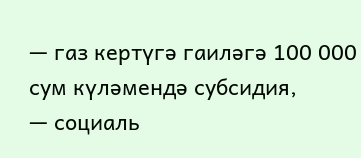— газ кертүгә гаиләгә 100 000 сум күләмендә субсидия,
— социаль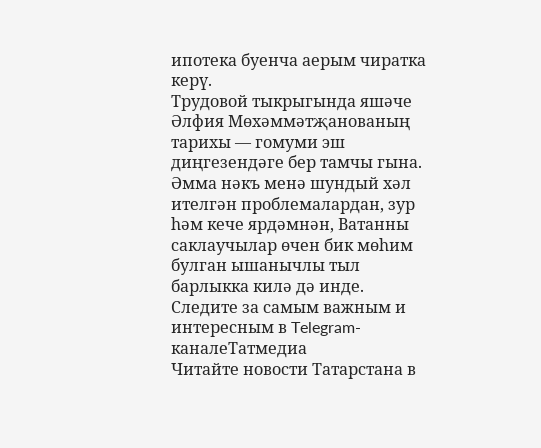ипотека буенча аерым чиратка керү.
Трудовой тыкрыгында яшәче Әлфия Мөхәммәтҗанованың тарихы — гомуми эш диңгезендәге бер тамчы гына. Әмма нәкъ менә шундый хәл ителгән проблемалардан, зур һәм кече ярдәмнән, Ватанны саклаучылар өчен бик мөһим булган ышанычлы тыл барлыкка килә дә инде.
Следите за самым важным и интересным в Telegram-каналеТатмедиа
Читайте новости Татарстана в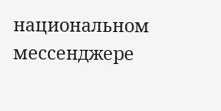национальном мессенджере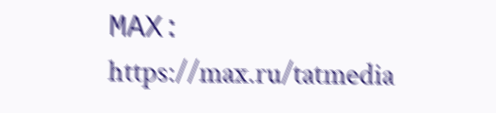MАХ: https://max.ru/tatmedia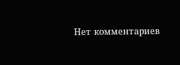Нет комментариев